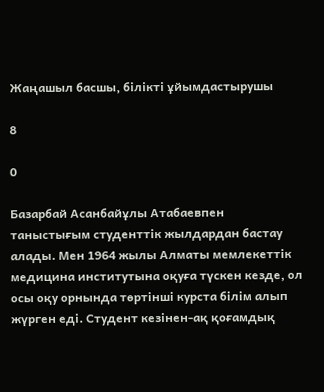Жаңашыл басшы, білікті ұйымдастырушы

8

0

Базарбай Асанбайұлы Атабаевпен таныстығым студенттік жылдардан бастау алады. Мен 1964 жылы Алматы мемлекеттік медицина институтына оқуға түскен кезде, ол осы оқу орнында төртінші курста білім алып жүрген еді. Студент кезінен-ақ қоғамдық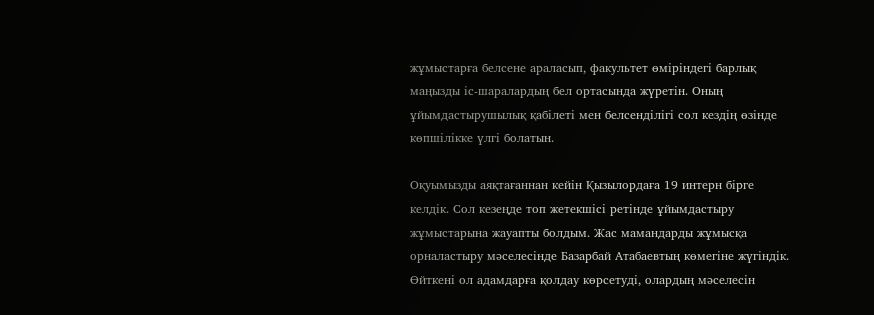жұмыстарға белсене араласып, факультет өміріндегі барлық маңызды іс-шаралардың бел ортасында жүретін. Оның ұйымдастырушылық қабілеті мен белсенділігі сол кездің өзінде көпшілікке үлгі болатын.

Оқуымызды аяқтағаннан кейін Қызылордаға 19 интерн бірге келдік. Сол кезеңде топ жетекшісі ретінде ұйымдастыру жұмыстарына жауапты болдым. Жас мамандарды жұмысқа орналастыру мәселесінде Базарбай Атабаевтың көмегіне жүгіндік. Өйткені ол адамдарға қолдау көрсетуді, олардың мәселесін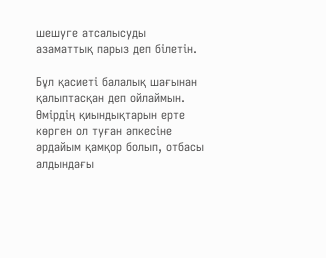шешуге атсалысуды азаматтық парыз деп білетін.

Бұл қасиеті балалық шағынан қалыптасқан деп ойлаймын. Өмірдің қиындықтарын ерте көрген ол туған әпкесіне әрдайым қамқор болып, отбасы алдындағы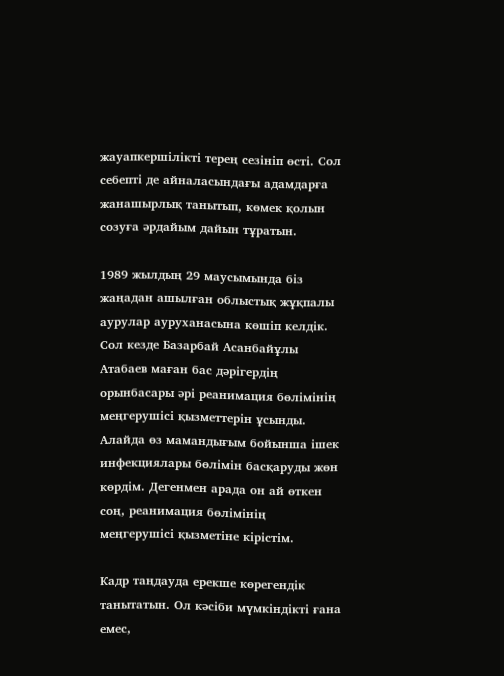жауапкершілікті терең сезініп өсті. Сол себепті де айналасындағы адамдарға жанашырлық танытып, көмек қолын созуға әрдайым дайын тұратын.

1989 жылдың 29 маусымында біз жаңадан ашылған облыстық жұқпалы аурулар ауруханасына көшіп келдік. Сол кезде Базарбай Асанбайұлы Атабаев маған бас дәрігердің орынбасары әрі реанимация бөлімінің меңгерушісі қызметтерін ұсынды. Алайда өз мамандығым бойынша ішек инфекциялары бөлімін басқаруды жөн көрдім. Дегенмен арада он ай өткен соң, реанимация бөлімінің меңгерушісі қызметіне кірістім.

Кадр таңдауда ерекше көрегендік танытатын. Ол кәсіби мүмкіндікті ғана емес,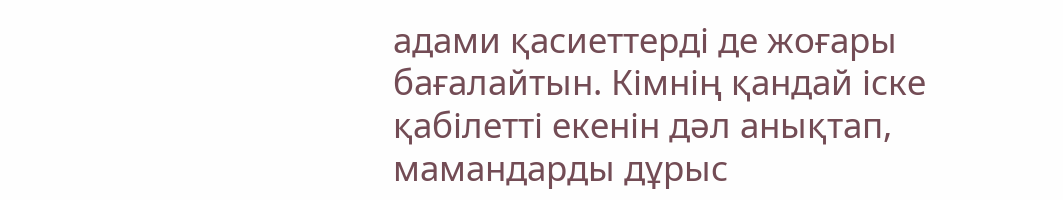адами қасиеттерді де жоғары бағалайтын. Кімнің қандай іске қабілетті екенін дәл анықтап, мамандарды дұрыс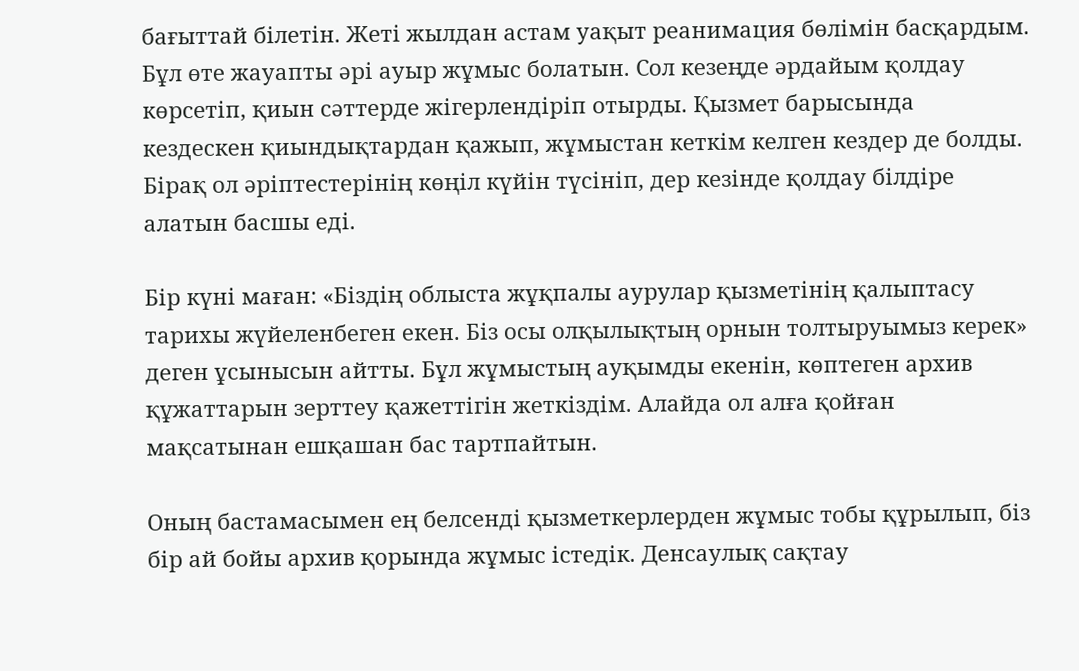бағыттай білетін. Жеті жылдан астам уақыт реанимация бөлімін басқардым. Бұл өте жауапты әрі ауыр жұмыс болатын. Сол кезеңде әрдайым қолдау көрсетіп, қиын сәттерде жігерлендіріп отырды. Қызмет барысында кездескен қиындықтардан қажып, жұмыстан кеткім келген кездер де болды. Бірақ ол әріптестерінің көңіл күйін түсініп, дер кезінде қолдау білдіре алатын басшы еді.

Бір күні маған: «Біздің облыста жұқпалы аурулар қызметінің қалыптасу тарихы жүйеленбеген екен. Біз осы олқылықтың орнын толтыруымыз керек» деген ұсынысын айтты. Бұл жұмыстың ауқымды екенін, көптеген архив құжаттарын зерттеу қажеттігін жеткіздім. Алайда ол алға қойған мақсатынан ешқашан бас тартпайтын.

Оның бастамасымен ең белсенді қызметкерлерден жұмыс тобы құрылып, біз бір ай бойы архив қорында жұмыс істедік. Денсаулық сақтау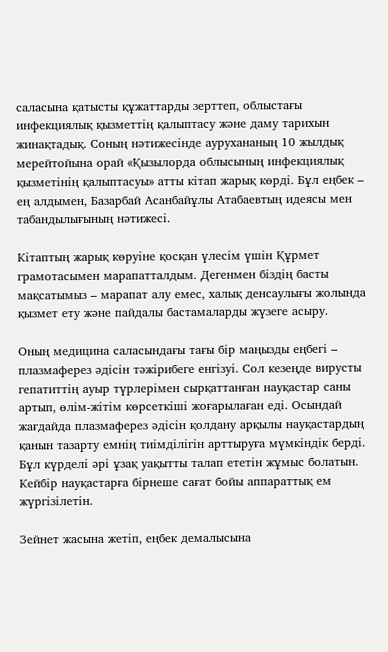саласына қатысты құжаттарды зерттеп, облыстағы инфекциялық қызметтің қалыптасу және даму тарихын жинақтадық. Соның нәтижесінде аурухананың 10 жылдық мерейтойына орай «Қызылорда облысының инфекциялық қызметінің қалыптасуы» атты кітап жарық көрді. Бұл еңбек – ең алдымен, Базарбай Асанбайұлы Атабаевтың идеясы мен табандылығының нәтижесі.

Кітаптың жарық көруіне қосқан үлесім үшін Құрмет грамотасымен марапатталдым. Дегенмен біздің басты мақсатымыз – марапат алу емес, халық денсаулығы жолында қызмет ету және пайдалы бастамаларды жүзеге асыру.

Оның медицина саласындағы тағы бір маңызды еңбегі – плазмаферез әдісін тәжірибеге енгізуі. Сол кезеңде вирусты гепатиттің ауыр түрлерімен сырқаттанған науқастар саны артып, өлім-жітім көрсеткіші жоғарылаған еді. Осындай жағдайда плазмаферез әдісін қолдану арқылы науқастардың қанын тазарту емнің тиімділігін арттыруға мүмкіндік берді. Бұл күрделі әрі ұзақ уақытты талап ететін жұмыс болатын. Кейбір науқастарға бірнеше сағат бойы аппараттық ем жүргізілетін.

Зейнет жасына жетіп, еңбек демалысына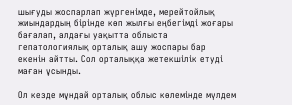шығуды жоспарлап жүргенімде, мерейтойлық жиындардың бірінде көп жылғы еңбегімді жоғары бағалап, алдағы уақытта облыста гепатологиялық орталық ашу жоспары бар екенін айтты. Сол орталыққа жетекшілік етуді маған ұсынды.

Ол кезде мұндай орталық облыс көлемінде мүлдем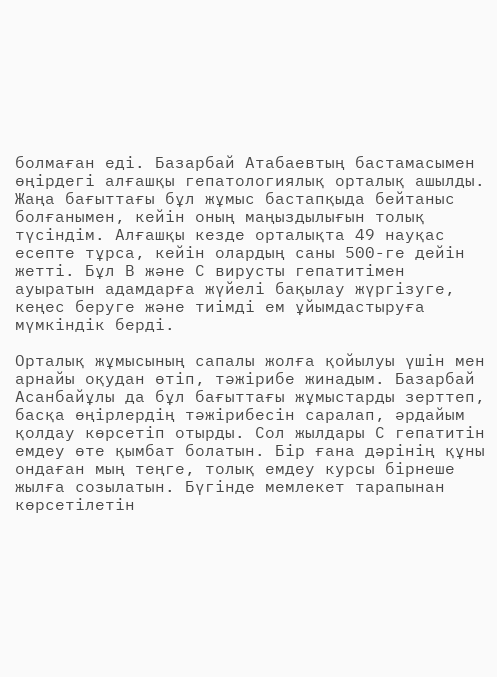болмаған еді. Базарбай Атабаевтың бастамасымен өңірдегі алғашқы гепатологиялық орталық ашылды. Жаңа бағыттағы бұл жұмыс бастапқыда бейтаныс болғанымен, кейін оның маңыздылығын толық түсіндім. Алғашқы кезде орталықта 49 науқас есепте тұрса, кейін олардың саны 500-ге дейін жетті. Бұл В және С вирусты гепатитімен ауыратын адамдарға жүйелі бақылау жүргізуге, кеңес беруге және тиімді ем ұйымдастыруға мүмкіндік берді.

Орталық жұмысының сапалы жолға қойылуы үшін мен арнайы оқудан өтіп, тәжірибе жинадым. Базарбай Асанбайұлы да бұл бағыттағы жұмыстарды зерттеп, басқа өңірлердің тәжірибесін саралап, әрдайым қолдау көрсетіп отырды. Сол жылдары С гепатитін емдеу өте қымбат болатын. Бір ғана дәрінің құны ондаған мың теңге, толық емдеу курсы бірнеше жылға созылатын. Бүгінде мемлекет тарапынан көрсетілетін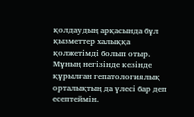қолдаудың арқасында бұл қызметтер халыққа қолжетімді болып отыр. Мұның негізінде кезінде құрылған гепатологиялық орталықтың да үлесі бар деп есептеймін.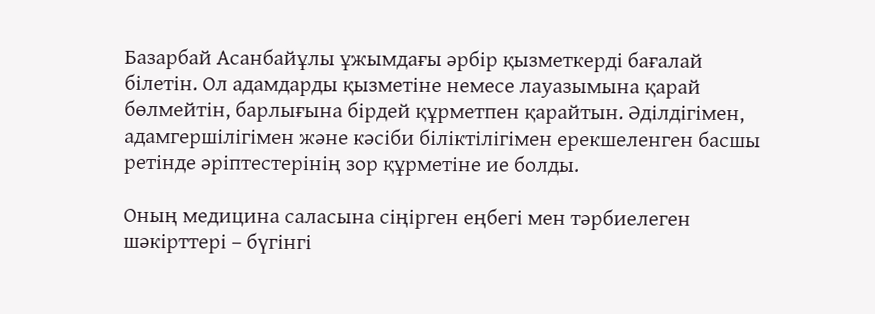Базарбай Асанбайұлы ұжымдағы әрбір қызметкерді бағалай білетін. Ол адамдарды қызметіне немесе лауазымына қарай бөлмейтін, барлығына бірдей құрметпен қарайтын. Әділдігімен, адамгершілігімен және кәсіби біліктілігімен ерекшеленген басшы ретінде әріптестерінің зор құрметіне ие болды.

Оның медицина саласына сіңірген еңбегі мен тәрбиелеген шәкірттері – бүгінгі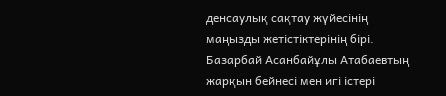денсаулық сақтау жүйесінің маңызды жетістіктерінің бірі. Базарбай Асанбайұлы Атабаевтың жарқын бейнесі мен игі істері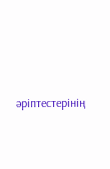әріптестерінің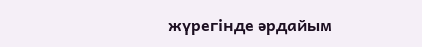жүрегінде әрдайым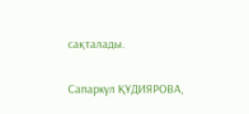сақталады.

Сапаркүл ҚҰДИЯРОВА,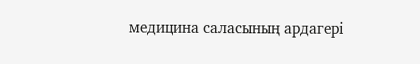медицина саласының ардагері